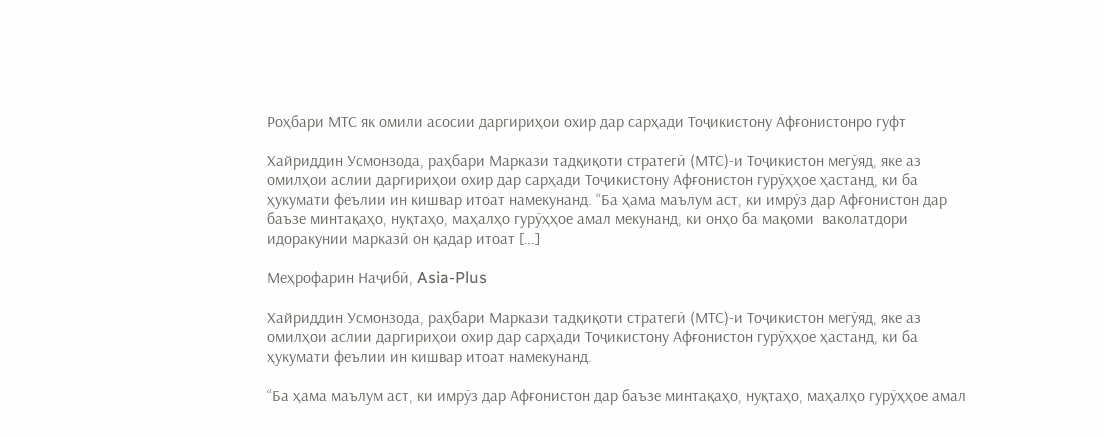Роҳбари МТС як омили асосии даргириҳои охир дар сарҳади Тоҷикистону Афғонистонро гуфт

Хайриддин Усмонзода, раҳбари Маркази тадқиқоти стратегӣ (МТС)-и Тоҷикистон мегӯяд, яке аз омилҳои аслии даргириҳои охир дар сарҳади Тоҷикистону Афғонистон гурӯҳҳое ҳастанд, ки ба ҳукумати феълии ин кишвар итоат намекунанд. “Ба ҳама маълум аст, ки имрӯз дар Афғонистон дар баъзе минтақаҳо, нуқтаҳо, маҳалҳо гурӯҳҳое амал мекунанд, ки онҳо ба мақоми  ваколатдори идоракунии марказӣ он қадар итоат […]

Меҳрофарин Наҷибӣ, Asia-Plus

Хайриддин Усмонзода, раҳбари Маркази тадқиқоти стратегӣ (МТС)-и Тоҷикистон мегӯяд, яке аз омилҳои аслии даргириҳои охир дар сарҳади Тоҷикистону Афғонистон гурӯҳҳое ҳастанд, ки ба ҳукумати феълии ин кишвар итоат намекунанд.

“Ба ҳама маълум аст, ки имрӯз дар Афғонистон дар баъзе минтақаҳо, нуқтаҳо, маҳалҳо гурӯҳҳое амал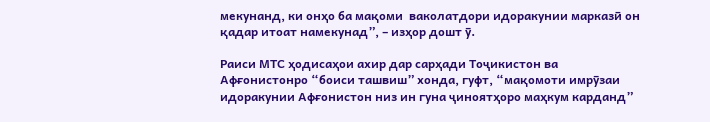мекунанд, ки онҳо ба мақоми  ваколатдори идоракунии марказӣ он қадар итоат намекунад”, – изҳор дошт ӯ.

Раиси МТС ҳодисаҳои ахир дар сарҳади Тоҷикистон ва Афғонистонро “боиси ташвиш” хонда, гуфт, “мақомоти имрӯзаи идоракунии Афғонистон низ ин гуна ҷиноятҳоро маҳкум карданд”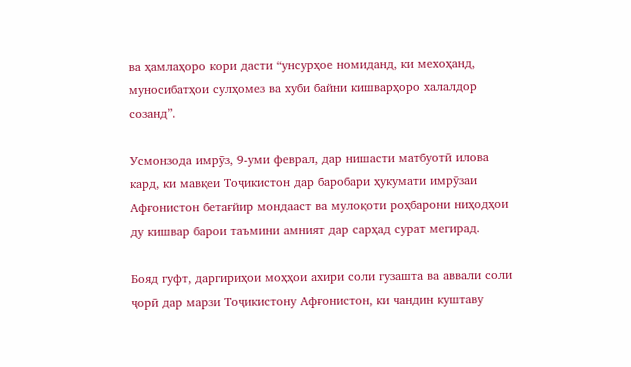ва ҳамлаҳоро кори дасти “унсурҳое номиданд, ки мехоҳанд,  муносибатҳои сулҳомез ва хуби байни кишварҳоро халалдор созанд”.

Усмонзода имрӯз, 9-уми феврал, дар нишасти матбуотӣ илова кард, ки мавқеи Тоҷикистон дар баробари ҳукумати имрӯзаи Афғонистон бетағйир мондааст ва мулоқоти роҳбарони ниҳодҳои ду кишвар барои таъмини амният дар сарҳад сурат мегирад.

Бояд гуфт, даргириҳои моҳҳои ахири соли гузашта ва аввали соли ҷорӣ дар марзи Тоҷикистону Афғонистон, ки чандин куштаву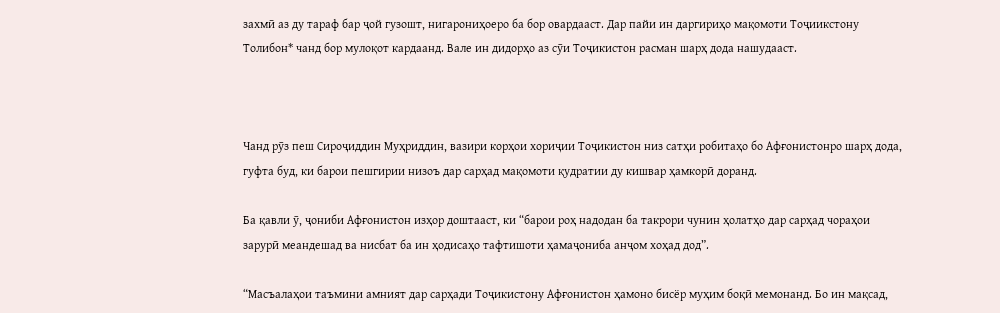захмӣ аз ду тараф бар ҷой гузошт, нигарониҳоеро ба бор овардааст. Дар пайи ин даргириҳо мақомоти Тоҷиикстону Толибон* чанд бор мулоқот кардаанд. Вале ин дидорҳо аз сӯи Тоҷикистон расман шарҳ дода нашудааст.



Чанд рӯз пеш Сироҷиддин Муҳриддин, вазири корҳои хориҷии Тоҷикистон низ сатҳи робитаҳо бо Афғонистонро шарҳ дода, гуфта буд, ки барои пешгирии низоъ дар сарҳад мақомоти қудратии ду кишвар ҳамкорӣ доранд.

Ба қавли ӯ, ҷониби Афғонистон изҳор доштааст, ки “барои роҳ надодан ба такрори чунин ҳолатҳо дар сарҳад чораҳои зарурӣ меандешад ва нисбат ба ин ҳодисаҳо тафтишоти ҳамаҷониба анҷом хоҳад дод”.

“Масъалаҳои таъмини амният дар сарҳади Тоҷикистону Афғонистон ҳамоно бисёр муҳим боқӣ мемонанд. Бо ин мақсад,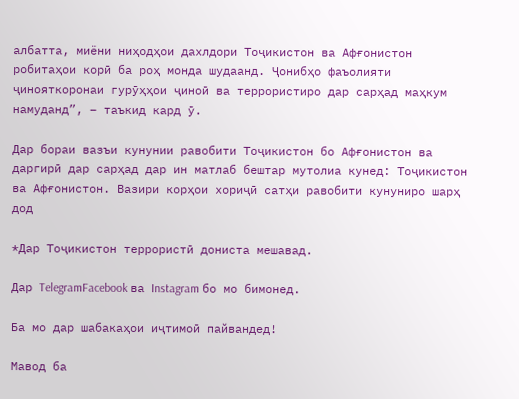албатта, миёни ниҳодҳои дахлдори Тоҷикистон ва Афғонистон робитаҳои корӣ ба роҳ монда шудаанд. Ҷонибҳо фаъолияти ҷинояткоронаи гурӯҳҳои ҷиноӣ ва террористиро дар сарҳад маҳкум намуданд”, – таъкид кард ӯ.

Дар бораи вазъи кунунии равобити Тоҷикистон бо Афғонистон ва даргирӣ дар сарҳад дар ин матлаб бештар мутолиа кунед: Тоҷикистон ва Афғонистон. Вазири корҳои хориҷӣ сатҳи равобити кунуниро шарҳ дод

*Дар Тоҷикистон террористӣ дониста мешавад.

Дар TelegramFacebook ва Instagram бо мо бимонед.

Ба мо дар шабакаҳои иҷтимоӣ пайвандед!

Мавод ба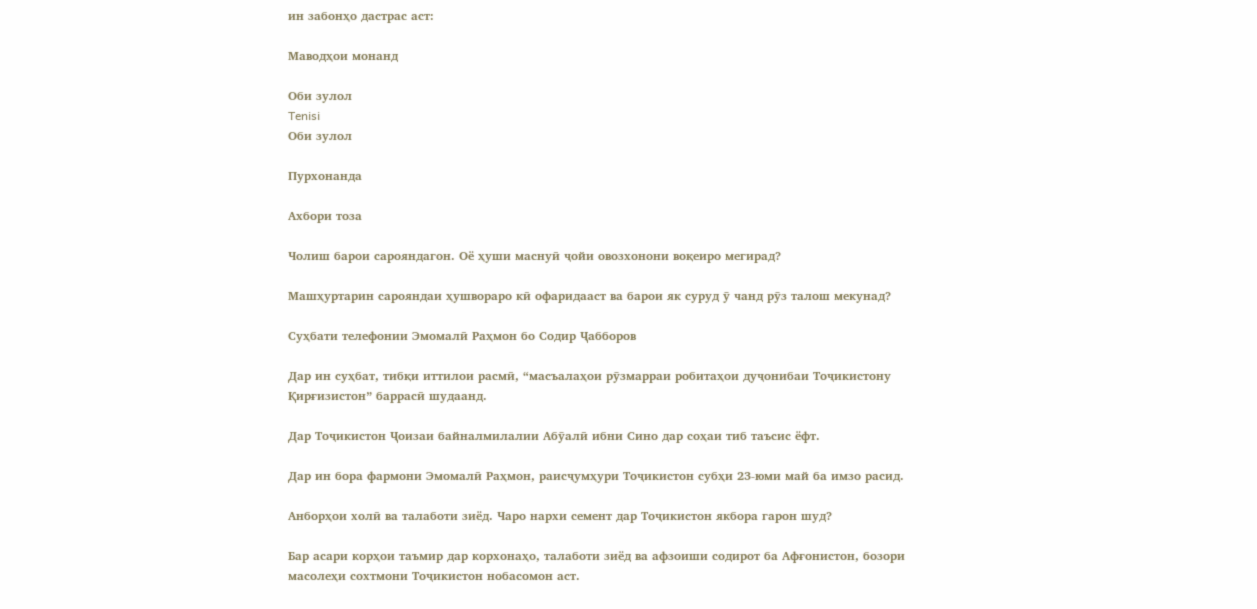ин забонҳо дастрас аст:

Маводҳои монанд

Оби зулол
Tenisi
Оби зулол

Пурхонанда

Ахбори тоза

Чолиш барои сарояндагон. Оё ҳуши маснуӣ ҷойи овозхонони воқеиро мегирад?

Машҳуртарин сарояндаи ҳушвораро кӣ офаридааст ва барои як суруд ӯ чанд рӯз талош мекунад?

Суҳбати телефонии Эмомалӣ Раҳмон бо Содир Ҷабборов

Дар ин суҳбат, тибқи иттилои расмӣ, “масъалаҳои рӯзмарраи робитаҳои дуҷонибаи Тоҷикистону Қирғизистон” баррасӣ шудаанд.

Дар Тоҷикистон Ҷоизаи байналмилалии Абӯалӣ ибни Сино дар соҳаи тиб таъсис ёфт.

Дар ин бора фармони Эмомалӣ Раҳмон, раисҷумҳури Тоҷикистон субҳи 23-юми май ба имзо расид.

Анборҳои холӣ ва талаботи зиёд. Чаро нархи семент дар Тоҷикистон якбора гарон шуд?

Бар асари корҳои таъмир дар корхонаҳо, талаботи зиёд ва афзоиши содирот ба Афғонистон, бозори масолеҳи сохтмони Тоҷикистон нобасомон аст.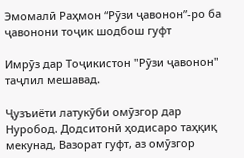Эмомалӣ Раҳмон “Рӯзи ҷавонон”-ро ба ҷавонони тоҷик шодбош гуфт

Имрӯз дар Тоҷикистон "Рӯзи ҷавонон" таҷлил мешавад.

Ҷузъиёти латукӯби омӯзгор дар Нуробод. Додситонӣ ҳодисаро таҳқиқ мекунад, Вазорат гуфт, аз омӯзгор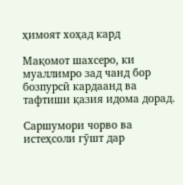ҳимоят хоҳад кард

Мақомот шахсеро, ки муаллимро зад чанд бор бозпурсӣ кардаанд ва тафтиши қазия идома дорад.

Саршумори чорво ва истеҳсоли гӯшт дар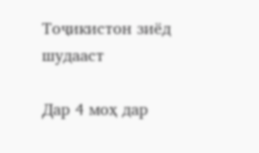Тоҷикистон зиёд шудааст

Дар 4 моҳ дар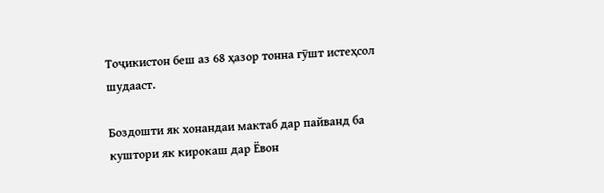Тоҷикистон беш аз 68 ҳазор тонна гӯшт истеҳсол шудааст.

Боздошти як хонандаи мактаб дар пайванд ба куштори як кирокаш дар Ёвон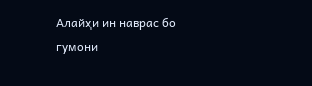Алайҳи ин наврас бо гумони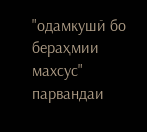"одамкушӣ бо бераҳмии махсус" парвандаи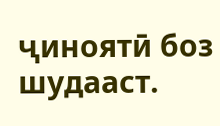ҷиноятӣ боз шудааст.